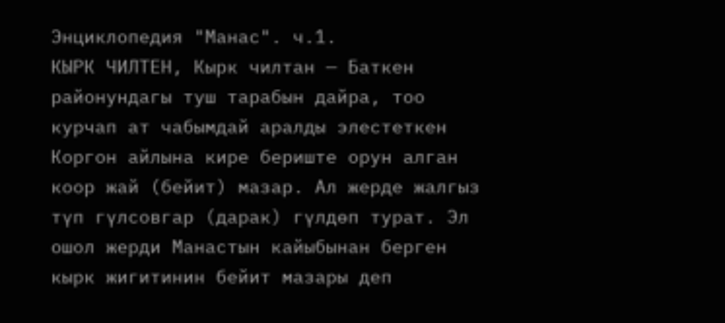Энциклопедия "Манас". ч.1.
КЫРК ЧИЛТЕН, Кырк чилтан — Баткен районундагы туш тарабын дайра, тоо курчап ат чабымдай аралды элестеткен Коргон айлына кире бериште орун алган коор жай (бейит) мазар. Ал жерде жалгыз түп гүлсовгар (дарак) гүлдөп турат. Эл ошол жерди Манастын кайыбынан берген кырк жигитинин бейит мазары деп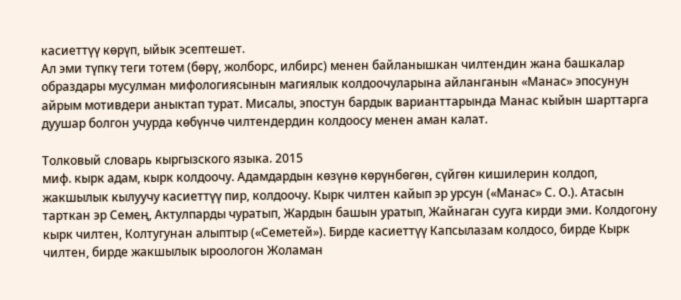касиеттүү көрүп, ыйык эсептешет.
Ал эми түпкү теги тотем (бөрү, жолборс, илбирс) менен байланышкан чилтендин жана башкалар образдары мусулман мифологиясынын магиялык колдоочуларына айланганын «Манас» эпосунун айрым мотивдери аныктап турат. Мисалы, эпостун бардык варианттарында Манас кыйын шарттарга дуушар болгон учурда көбүнчө чилтендердин колдоосу менен аман калат.

Толковый словарь кыргызского языка. 2015
миф. кырк адам, кырк колдоочу. Адамдардын көзүнө көрүнбөгөн, сүйгөн кишилерин колдоп, жакшылык кылуучу касиеттүү пир, колдоочу. Кырк чилтен кайып эр урсун («Манас» С. О.). Атасын тарткан эр Семең, Актулпарды чуратып, Жардын башын уратып, Жайнаган сууга кирди эми. Колдогону кырк чилтен, Колтугунан алыптыр («Семетей»). Бирде касиеттүү Капсылазам колдосо, бирде Кырк чилтен, бирде жакшылык ыроологон Жоламан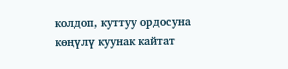колдоп, куттуу ордосуна көңүлү куунак кайтат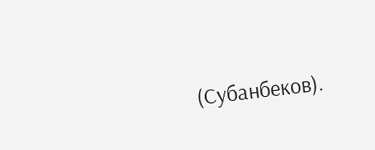(Субанбеков).